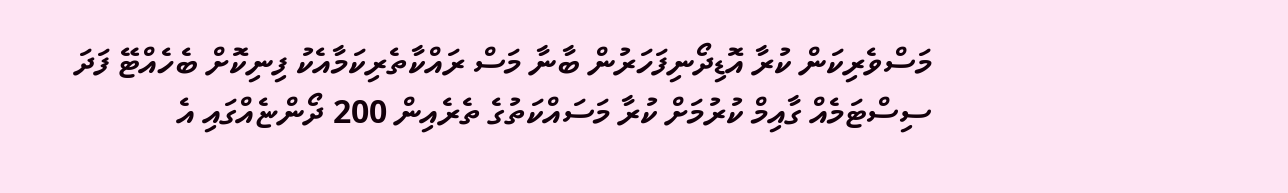މަސްވެރިކަން ކުރާ އޮޑިދޯނިފަހަރުން ބާނާ މަސް ރައްކާތެރިކަމާއެކު ފިނިކޮށް ބެހެއްޓޭ ފަދަ ސިސްޓަމެއް ގާއިމް ކުރުމަށް ކުރާ މަސައްކަތުގެ ތެރެއިން 200 ދޯންޏެއްގައި އެ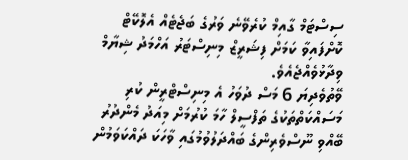ސިސްޓަމް ގާއިމް ކުރެވޭނެ ވަރުގެ ބަޖެޓެއް އެލޮކޭޓް ކޮށްފައިވާ ކަމަށް ފިޝަރީޒް މިނިސްޓަރު އަހްމަދު ޝިޔާމް ވިދާޅުވެއްޖެއެވެ.
ވޭތުވެދިޔަ 6 މަސް ދުވަހު އެ މިނިސްޓްރީން ކުރި މަސައްކަތްތަކުގެ ތަފްސީލް ހާމަ ކުރުމަށް މިއަދު މެންދުރު ބޭއްވި ނޫސްވެރިންގެ ބައްދަލުވުމުގައި ވާހަކަ ދައްކަވަމުން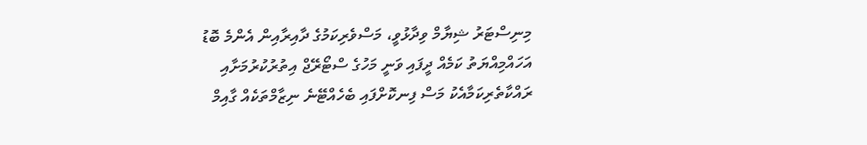މިނިސްޓަރު ޝިޔާމް ވިދާޅުވީ، މަސްވެރިކަމުގެ ދާއިރާއިން އެންމެ ބޮޑު އަހައްމިއްޔަތު ކަމެއް ދީފައި ވަނީ މަހުގެ ސްޓޯރޭޖް އިތުރުކުރުމަށާއި ރައްކާތެރިކަމާއެކު މަސް ފިނކޮށްފައި ބެހެއްޓޭނެ ނިޒާމްތަކެއް ގާއިމް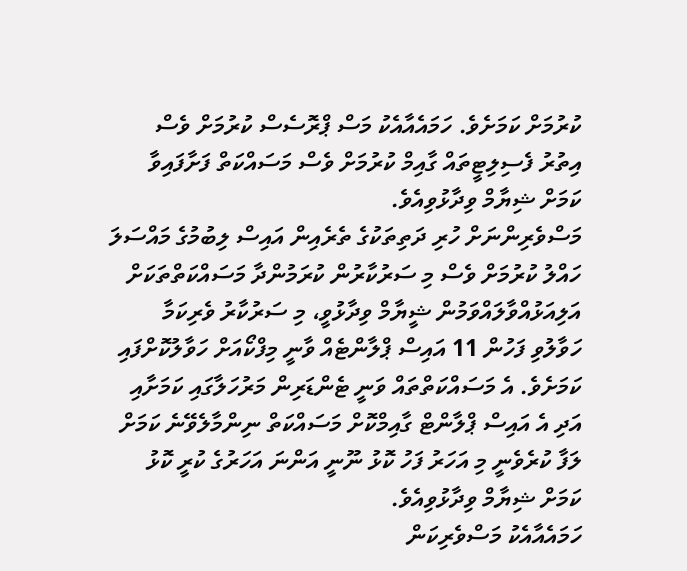ކުރުމަށް ކަމަށެވެ. ހަމައެއާއެކު މަސް ޕްރޮސެސް ކުރުމަށް ވެސް އިތުރު ފެސިލިޓީތައް ގާއިމް ކުރުމަށް ވެސް މަސައްކަތް ފަށާފައިވާ ކަމަށް ޝިޔާމް ވިދާޅުވިއެވެ.
މަސްވެރިންނަށް ހުރި ދަތިތަކުގެ ތެރެއިން އައިސް ލިބުމުގެ މައްސަލަ ހައްލު ކުރުމަށް ވެސް މި ސަރުކާރުން ކުރަމުންދާ މަސައްކަތްތަކަށް އަލިއަޅުއްވާލައްވަމުން ޝީޔާމް ވިދާޅުވީ، މި ސަރުކާރު ވެރިކަމާ ހަވާލުވި ފަހުން 11 އައިސް ޕްލާންޓެއް ވާނީ މިފްކޯއަށް ހަވާލުކޮށްފައި ކަމަށެވެ. އެ މަސައްކަތްތައް ވަނީ ޓެންޑަރިން މަރުހަލާގައި ކަމަށާއި އަދި އެ އައިސް ޕްލާންޓް ގާއިމްކޮށް މަސައްކަތް ނިންމާލެވޭނެ ކަމަށް ލަފާ ކުރެވެނީ މި އަހަރު ފަހު ކޮޅު ނޫނީ އަންނަ އަހަރުގެ ކުރީ ކޮޅު ކަމަށް ޝިޔާމް ވިދާޅުވިއެވެ.
ހަމައެއާއެކު މަސްވެރިކަން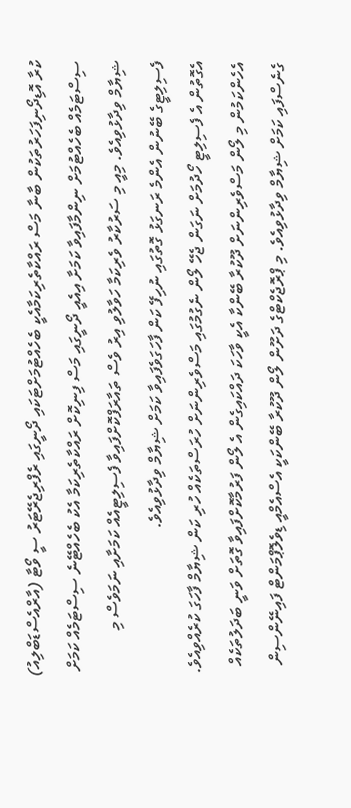ކުރާ އޮޑިދޯނިފަހަރުތަކުން ބާނާ މަސް ރައްކާތެރިކަމާއެކީ ބެހެއްޓުމަށްޓަކައި ދޯނީގައި ރެފްރިޖެރޭޓަރު ސީ ވޯޓާ (އާރްއެސްޑަބްލިއު) ސިސްޓަމެއް ބެހެއްޓުމަށް ނިންމާފައިވާ ކަމަށާ އިއެއީ ދޯނީގައި މަސް ފިނިކޮށް ރައްކާތެރިކަމާ އެކު ބެހެއްޓޭނެ ސިސްޓަމެއް ކަމަށް ޝިޔާމް ވިދާޅުވިއެވެ. މިއީ މި ސަރުކާރު ވެރިކަމާ ހަވާލުވި އިރު ވެސް ތައާރަފްކޮށްފައިވާ ފެސިލިޓީއެއް ކަމަށާއި ނަމަވެސް މި ފެސިލިޓީގެ ބޭނުން އެންމެ ރަނގަޅު ގޮތުގައި ނުހިފޭ ކަން ފާހަގަވެފައިވާ ކަމަށް ޝިޔާމް ވިދާޅުވިއެވެ.
އެގޮތުން އެ ފެސިލިޓީ ހޯދުމަށް ނަގަން ޖެހޭ ލޯން ނެގުމުގައި މަސްވެރިންނަށް ހުރަސްތަކެއް ހުރި ކަން ޝިޔާމް ފާހަގަ ކުރެއްވިއެވެ. އެހެންކަމުން މި ލޯން މަސްވެރިންނަށް ދޫކުރާ ބޭންކާ އެކީ ވާހަކަ ދައްކައިގެން އެ ލޯން ފަރުމާކޮށްފައިވާ ގޮތަށް ވަނީ ބަދަލުތަކެއް ގެނެސްފައި ކަމަށް ޝިޔާމް ވިދާޅުވިއެވެ. މި ޕްރޮޖެކްޓްގެ ދަށޫން ލޯން ދޫކުރާ ބޭންކަކީ އެސްއެމްއީ ޑިވެލޮޕްމަންޓް ފައިނޭންސިން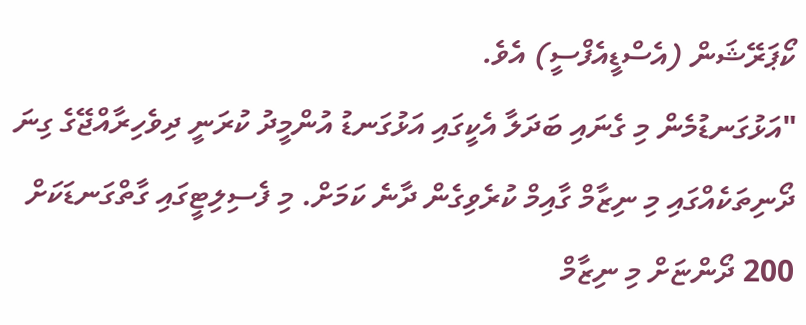ކޯޕަރޭޝަން (އެސްޑީއެފްސީ) އެވެ.
"އަޅުގަނޑުމެން މި ގެނައި ބަދަލާ އެކީގައި އަޅުގަނޑު އުންމީދު ކުރަނީ ދިވެހިރާއްޖޭގެ ގިނަ ދޯނިތަކެއްގައި މި ނިޒާމް ގާއިމް ކުރެވިގެން ދާނެ ކަމަށް. މި ފެސިލިޓީގައި ގާތްގަނޑަކަށް 200 ދޯންޏަށް މި ނިޒާމް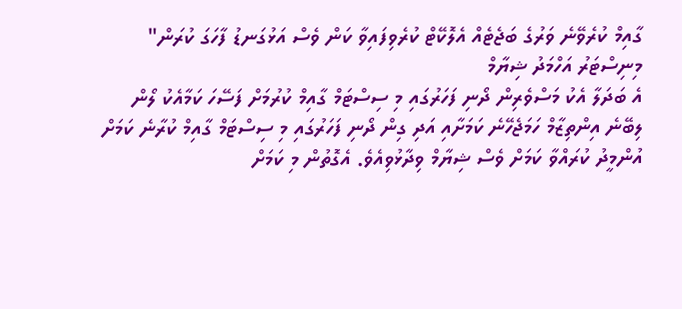ގާއިމް ކުރެވޭނެ ވަރުގެ ބަޖެޓެއް އެލޮކޭޓް ކުރެވިފައިވާ ކަން ވެސް އަޅުގަނޑު ފާހަގަ ކުރަން"
މިނިސްޓަރު އަހްމަދު ޝިޔާމް
އެ ބަދަލާ އެކު މަސްވެރިން ދޯނި ފަހަރުގައި މި ސިސްޓަމް ގާއިމް ކުރުމަށް ފަސޭހަ ކަމާއެކު ލޯން ލިބޭނެ އިންތިޒާމް ހަމަޖެހޭނެ ކަމަށާއި އަދި ގިން ދޯނި ފަހަރުގައި މި ސިސްޓަމް ގާއިމް ކުރާނެ ކަމަށް އުންމީދު ކުރައްވާ ކަމަށް ވެސް ޝިޔާމް ވިދާޅުވިއެވެ. އެގޮތުން މި ކަމަށް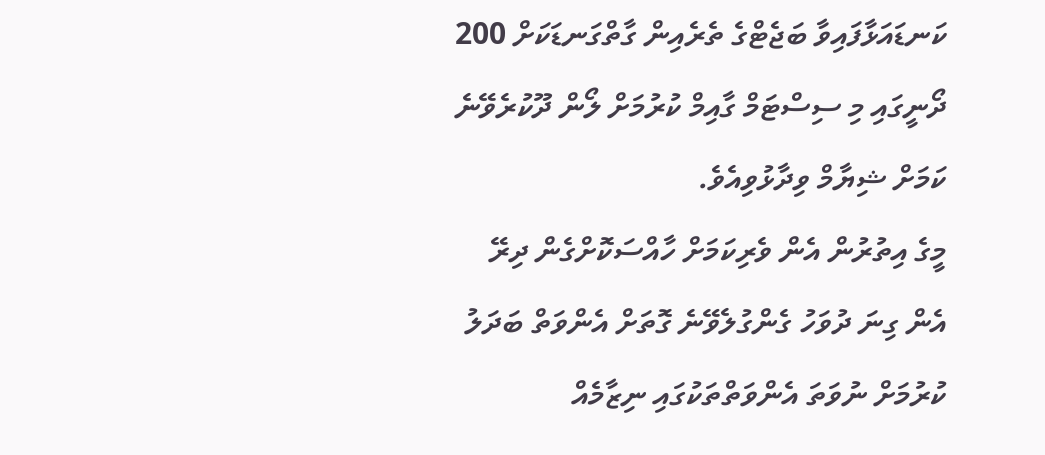ކަނޑައަޅާފައިވާ ބަޖެޓްގެ ތެރެއިން ގާތްގަނޑަކަށް 200 ދޯނީގައި މި ސިސްޓަމް ގާއިމް ކުރުމަށް ލޯން ދޫކުރެވޭނެ ކަމަށް ޝިޔާމް ވިދާޅުވިއެވެ.
މީގެ އިތުރުން އެން ވެރިކަމަށް ހާއްސަކޮށްގެން ދިރޭ އެން ގިނަ ދުވަހު ގެންގުލެވޭނެ ގޮތަށް އެންވަތް ބަދަލު ކުރުމަށް ނުވަތަ އެންވަތްތަކުގައި ނިޒާމެއް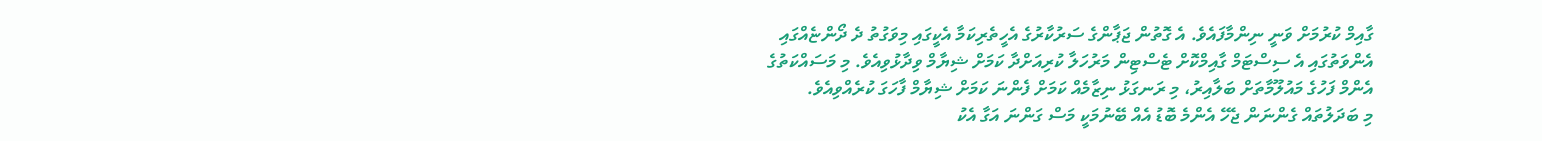ގާއިމް ކުރުމަށް ވަނީ ނިންމާފައެވެ. އެ ގޮތުން ޖަޕާންގެ ސަރުކާރުގެ އެހީތެރިކަމާ އެކީގައި މިވަގުތު ދެ ދޯންޏެއްގައި އެންވަތުގައި އެ ސިސްޓަމް ގާއިމްކޮށް ޓެސްޓިން މަރުހަލާ ކުރިއަށްދާ ކަމަށް ޝިޔާމް ވިދާޅުވިއެވެ. މި މަސައްކަތުގެ އެންމް ފަހުގެ މައުލޫމާތަށް ބަލާއިރު، މި ރަނގަޅު ނިޒާމެއް ކަމަށް ފެންނަ ކަމަށް ޝިޔާމް ފާހަގަ ކުރެއްވިއެވެ.
މި ބަދަލުތައް ގެންނަން ޖެހޭ އެންމެ ބޮޑު އެއް ބޭނުމަކީ މަސް ގަންނަ އަގާ އެކު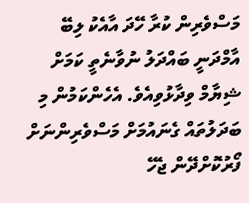މަސްވެރިން ކުރާ ހޭދަ އާއެކު ލިބޭ އާމްދަނީ ބައްދަލު ނުވާނެތީ ކަމަށް ޝިޔާމް ވިދާޅުވިއެވެ. އެހެންކަމުން މި ބަދަލުތައް ގެނައުމަށް މަސްވެރިންނަށް ފޯރުކޮށްދޭން ޖެހޭ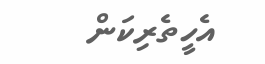އެހީތެރިކަން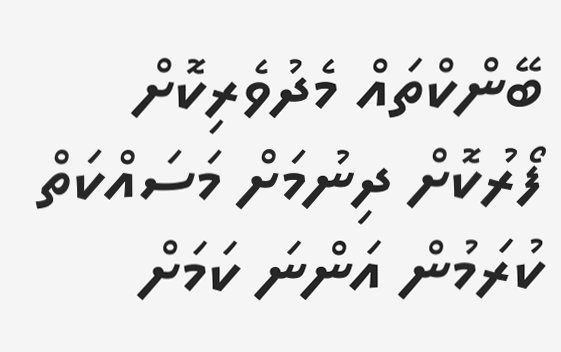ބޭންކްތައް މެދުވެރިކޮށް ފޯރުކޮށް ދިނުމަށް މަސައްކަތް ކުރަމުން އަންނަ ކަމަށް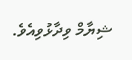ޝިޔާމް ވިދާޅުވިއެވެ.